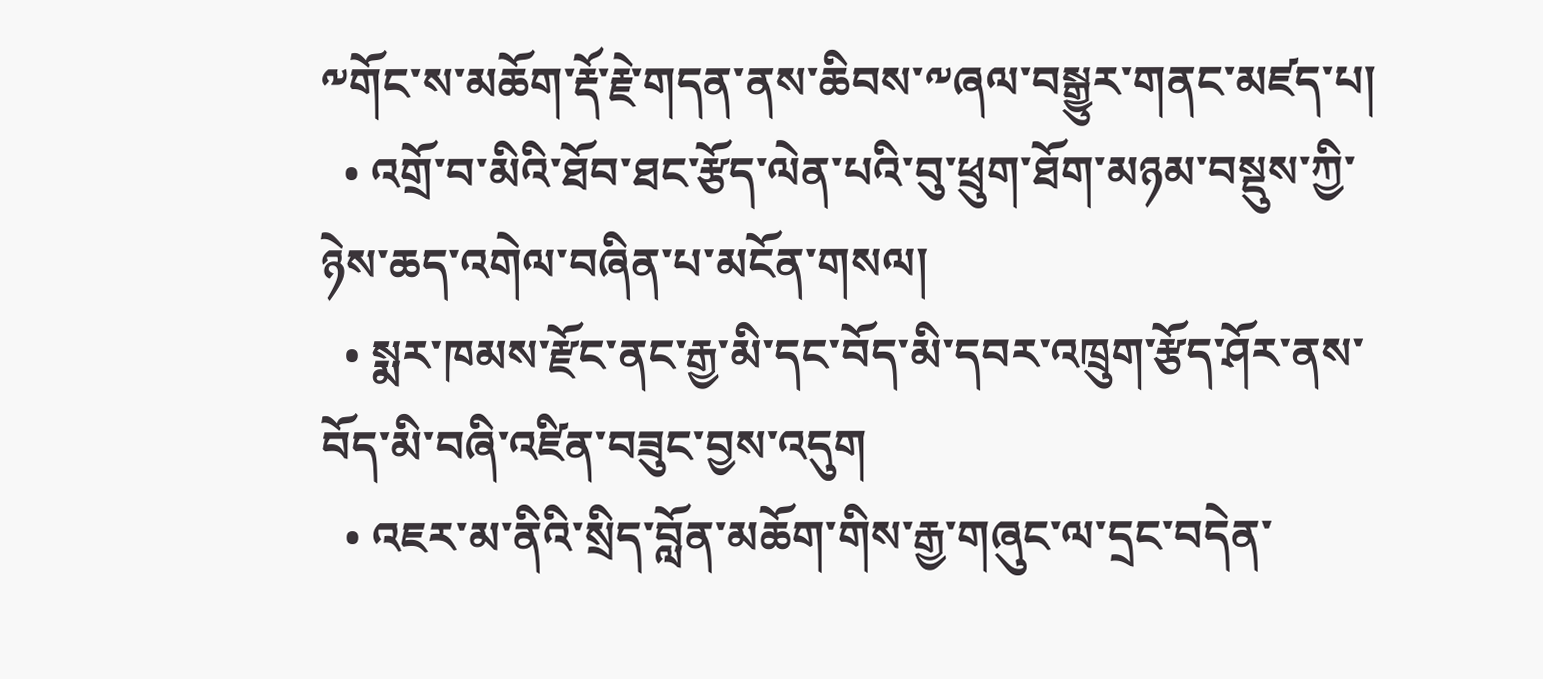༸གོང་ས་མཆོག་རྡོ་རྗེ་གདན་ནས་ཆིབས་༸ཞལ་བསྒྱུར་གནང་མཛད་པ།
  • འགྲོ་བ་མིའི་ཐོབ་ཐང་རྩོད་ལེན་པའི་བུ་ཕྲུག་ཐོག་མཉམ་བསྡུས་ཀྱི་ཉེས་ཆད་འགེལ་བཞིན་པ་མངོན་གསལ།
  • སྨར་ཁམས་རྫོང་ནང་རྒྱ་མི་དང་བོད་མི་དབར་འཁྲུག་རྩོད་ཤོར་ནས་བོད་མི་བཞི་འཛིན་བཟུང་བྱས་འདུག
  • འཇར་མ་ནིའི་སྲིད་བློན་མཆོག་གིས་རྒྱ་གཞུང་ལ་དྲང་བདེན་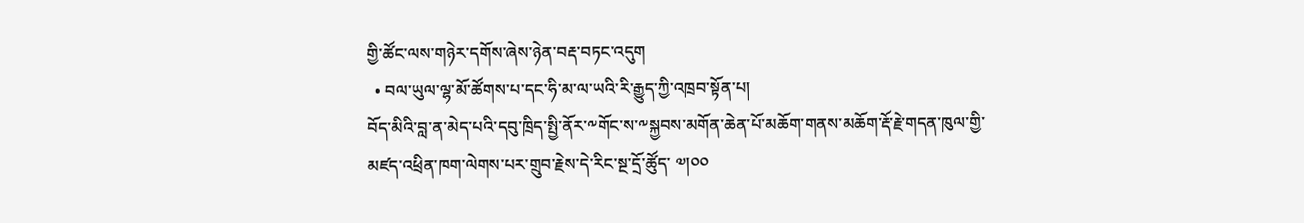གྱི་ཚོང་ལས་གཉེར་དགོས་ཞེས་ཉེན་བརྡ་བཏང་འདུག
  • བལ་ཡུལ་ལྷ་མོ་ཚོགས་པ་དང་ཧི་མ་ལ་ཡའི་རི་རྒྱུད་ཀྱི་འཁྲབ་སྟོན་པ།
བོད་མིའི་བླ་ན་མེད་པའི་དབུ་ཁྲིད་སྤྱི་ནོར་༸གོང་ས་༸སྐྱབས་མགོན་ཆེན་པོ་མཆོག་གནས་མཆོག་རྡོ་རྗེ་གདན་ཁུལ་གྱི་མཛད་འཕྲིན་ཁག་ལེགས་པར་གྲུབ་རྗེས་དེ་རིང་སྔ་དྲོ་ཚོུད་ ༧།༠༠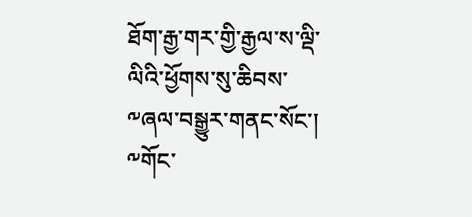ཐོག་རྒྱ་གར་གྱི་རྒྱལ་ས་ལྡི་ལིའི་ཕྱོགས་སུ་ཆིབས་༸ཞལ་བསྒྱུར་གནང་སོང་།
༸གོང་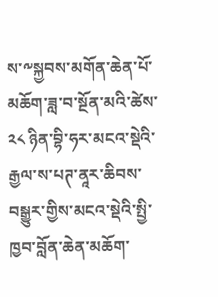ས་༸སྐྱབས་མགོན་ཆེན་པོ་མཆོག་ཟླ་བ་སྔོན་མའི་ཚེས་ ༢༨ ཉིན་བྷི་ཧར་མངའ་སྡེའི་རྒྱལ་ས་པཊ་ནཱར་ཆིབས་བསྒྱུར་གྱིས་མངའ་སྡེའི་སྤྱི་ཁྱབ་བློན་ཆེན་མཆོག་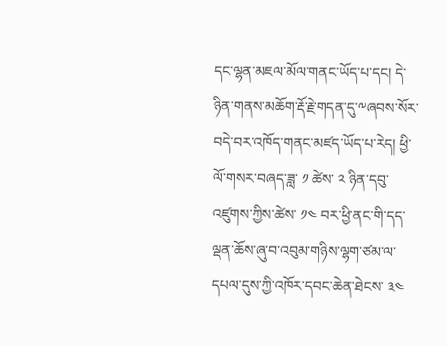དང་ལྷན་མཇལ་མོལ་གནང་ཡོད་པ་དང། དེ་ཉིན་གནས་མཆོག་རྡོ་རྗེ་གདན་དུ་༸ཞབས་སོར་བདེ་བར་འཁོད་གནང་མཛད་ཡོད་པ་རེད། ཕྱི་ལོ་གསར་བཞད་ཟླ་ ༡ ཚེས་ ༢ ཉིན་དབུ་འཛུགས་ཀྱིས་ཚེས་ ༡༤ བར་ཕྱི་ནང་གི་དད་ལྡན་ཆོས་ཞུ་བ་འབུམ་གཉིས་ལྷག་ཙམ་ལ་དཔལ་དུས་ཀྱི་འཁོར་དབང་ཆེན་ཐེངས་ ༣༤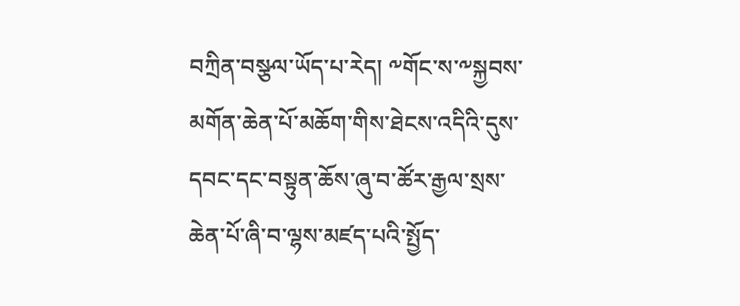བཀྲིན་བསྩལ་ཡོད་པ་རེད། ༸གོང་ས་༸སྐྱབས་མགོན་ཆེན་པོ་མཆོག་གིས་ཐེངས་འདིའི་དུས་དབང་དང་བསྟུན་ཆོས་ཞུ་བ་ཚོར་རྒྱལ་སྲས་ཆེན་པོ་ཞི་བ་ལྷས་མཛད་པའི་སྤྱོད་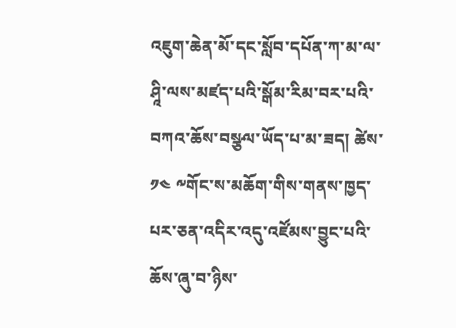འཇུག་ཆེན་མོ་དང་སློབ་དཔོན་ཀ་མ་ལ་ཤཱི་ལས་མཛད་པའི་སྒོམ་རིམ་བར་པའི་བཀའ་ཆོས་བསྩལ་ཡོད་པ་མ་ཟད། ཚེས་ ༡༤ ༸གོང་ས་མཆོག་གིས་གནས་ཁྱད་པར་ཅན་འདིར་འདུ་འཛོམས་བྱུང་པའི་ཆོས་ཞུ་བ་ཉིས་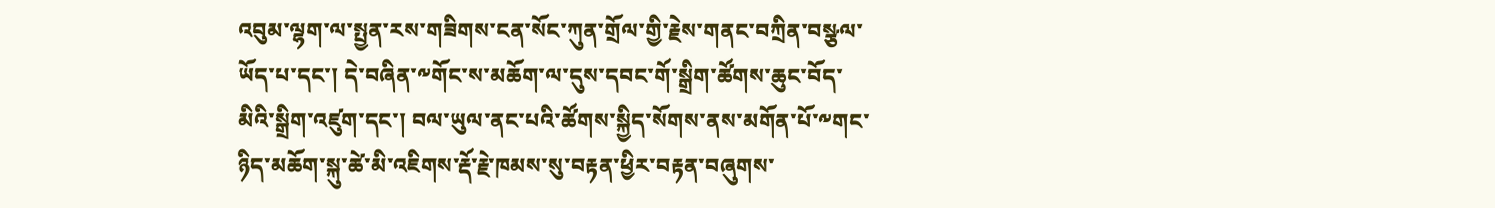འབུམ་ལྷག་ལ་སྤྱན་རས་གཟིགས་ངན་སོང་ཀུན་གྲོལ་གྱི་རྗེས་གནང་བཀྲིན་བསྩལ་ཡོད་པ་དང་། དེ་བཞིན་༸གོང་ས་མཆོག་ལ་དུས་དབང་གོ་སྒྲིག་ཚོགས་ཆུང་བོད་མིའི་སྒྲིག་འཛུག་དང་། བལ་ཡུལ་ནང་པའི་ཚོགས་སྐྱིད་སོགས་ནས་མགོན་པོ་༸གང་ཉིད་མཆོག་སྐུ་ཚེ་མི་འཇིགས་རྡོ་རྗེ་ཁམས་སུ་བརྟན་ཕྱིར་བརྟན་བཞུགས་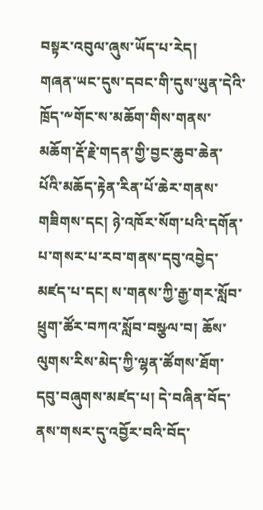བསྟར་འབུལ་ཞུས་ཡོད་པ་རེད།
གཞན་ཡང་དུས་དབང་གི་དུས་ཡུན་དེའི་ཁྲོད་༸གོང་ས་མཆོག་གིས་གནས་མཆོག་རྡོ་རྗེ་གདན་གྱི་བྱང་ཆུབ་ཆེན་པོའི་མཆོད་རྟེན་རིན་པོ་ཆེར་གནས་གཟིགས་དང། ཉེ་འཁོར་སོག་པའི་དགོན་པ་གསར་པ་རབ་གནས་དབུ་འབྱེད་མཛད་པ་དང། ས་གནས་ཀྱི་རྒྱ་གར་སློབ་ཕྲུག་ཚོར་བཀའ་སློབ་བསྩལ་བ། ཆོས་ལུགས་རིས་མེད་ཀྱི་ལྷན་ཚོགས་ཐོག་དབུ་བཞུགས་མཛད་པ། དེ་བཞིན་བོད་ནས་གསར་དུ་འབྱོར་བའི་བོད་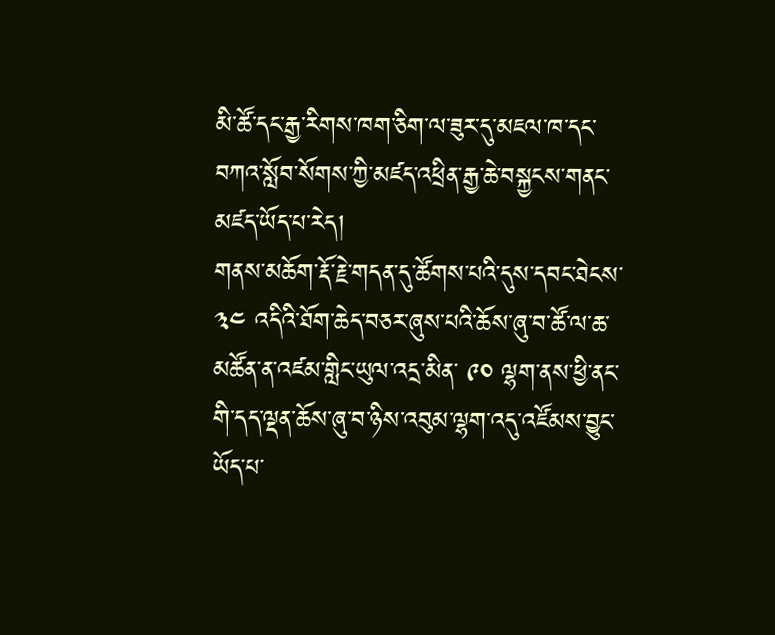མི་ཚོ་དང་རྒྱ་རིགས་ཁག་ཅིག་ལ་ཟུར་དུ་མཇལ་ཁ་དང་བཀའ་སློབ་སོགས་ཀྱི་མཛད་འཕྲིན་རྒྱ་ཆེ་བསྐྱངས་གནང་མཛད་ཡོད་པ་རེད།
གནས་མཆོག་རྡོ་རྗེ་གདན་དུ་ཚོགས་པའི་དུས་དབང་ཐེངས་ ༣༤ འདིའི་ཐོག་ཆེད་བཅར་ཞུས་པའི་ཆོས་ཞུ་བ་ཚོ་ལ་ཆ་མཚོན་ན་འཛམ་གླིང་ཡུལ་འདྲ་མིན་ ༩༠ ལྷག་ནས་ཕྱི་ནང་གི་དད་ལྡན་ཆོས་ཞུ་བ་ཉིས་འབུམ་ལྷག་འདུ་འཛོམས་བྱུང་ཡོད་པ་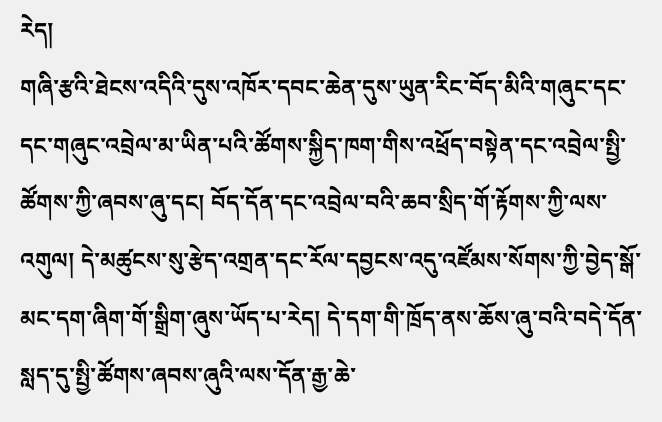རེད།
གཞི་རྩའི་ཐེངས་འདིའི་དུས་འཁོར་དབང་ཆེན་དུས་ཡུན་རིང་བོད་མིའི་གཞུང་དང་དང་གཞུང་འབྲེལ་མ་ཡིན་པའི་ཚོགས་སྐྱིད་ཁག་གིས་འཕྲོད་བསྟེན་དང་འབྲེལ་སྤྱི་ཚོགས་ཀྱི་ཞབས་ཞུ་དང། བོད་དོན་དང་འབྲེལ་བའི་ཆབ་སྲིད་གོ་རྟོགས་ཀྱི་ལས་འགུལ། དེ་མཚུངས་སུ་རྩེད་འགྲན་དང་རོལ་དབྱངས་འདུ་འཛོམས་སོགས་ཀྱི་བྱེད་སྒོ་མང་དག་ཞིག་གོ་སྒྲིག་ཞུས་ཡོད་པ་རེད། དེ་དག་གི་ཁྲོད་ནས་ཆོས་ཞུ་བའི་བདེ་དོན་སླད་དུ་སྤྱི་ཚོགས་ཞབས་ཞུའི་ལས་དོན་རྒྱ་ཆེ་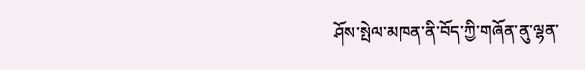ཤོས་སྤེལ་མཁན་ནི་བོད་ཀྱི་གཞོན་ནུ་ལྷན་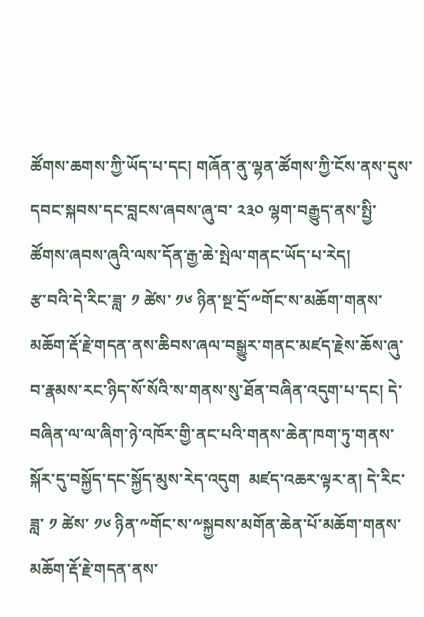ཚོགས་ཆགས་ཀྱི་ཡོད་པ་དང། གཞོན་ནུ་ལྷན་ཚོགས་ཀྱི་ངོས་ནས་དུས་དབང་སྐབས་དང་བླངས་ཞབས་ཞུ་བ་ ༢༣༠ ལྷག་བརྒྱུད་ནས་སྤྱི་ཚོགས་ཞབས་ཞུའི་ལས་དོན་རྒྱ་ཆེ་སྤེལ་གནང་ཡོད་པ་རེད།
རྩ་བའི་དེ་རིང་ཟླ་ ༡ ཚེས་ ༡༦ ཉིན་སྔ་དྲོ་༸གོང་ས་མཆོག་གནས་མཆོག་རྡོ་རྗེ་གདན་ནས་ཆིབས་ཞལ་བསྒྱུར་གནང་མཛད་རྗེས་ཆོས་ཞུ་བ་རྣམས་རང་ཉིད་སོ་སོའི་ས་གནས་སུ་ཐོན་བཞིན་འདུག་པ་དང། དེ་བཞིན་ལ་ལ་ཞིག་ཉེ་འཁོར་གྱི་ནང་པའི་གནས་ཆེན་ཁག་ཏུ་གནས་སྐོར་དུ་བསྐྱོད་དང་སྐྱོད་མུས་རེད་འདུག  མཛད་འཆར་ལྟར་ན། དེ་རིང་ཟླ་ ༡ ཚེས་ ༡༦ ཉིན་༸གོང་ས་༸སྐྱབས་མགོན་ཆེན་པོ་མཆོག་གནས་མཆོག་རྡོ་རྗེ་གདན་ནས་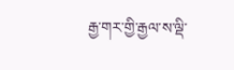རྒྱ་གར་གྱི་རྒྱལ་ས་ལྡི་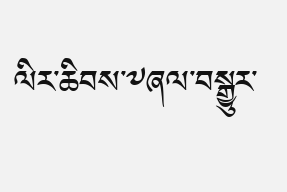ལིར་ཆིབས་༸ཞལ་བསྒྱུར་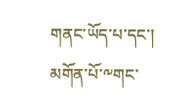གནང་ཡོད་པ་དང་། མགོན་པོ་༸གང་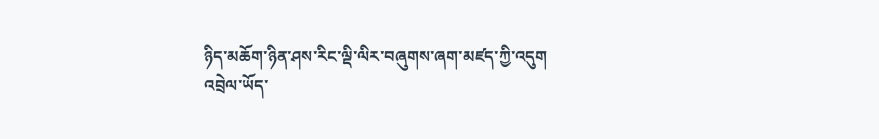ཉིད་མཆོག་ཉིན་ཤས་རིང་ལྡི་ལིར་བཞུགས་ཞག་མཛད་ཀྱི་འདུག
འབྲེལ་ཡོད་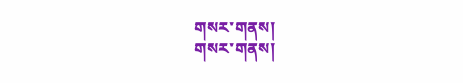གསར་གནས།
གསར་གནས།